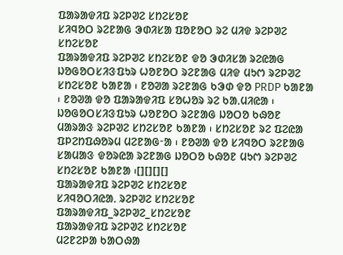ᱯᱟᱨᱟᱫᱤᱯ ᱨᱮᱞᱣᱮ ᱥᱴᱮᱥᱚᱱ
ᱥᱤᱧᱚᱛ ᱨᱮᱱᱟᱜ ᱳᱰᱤᱥᱟ ᱯᱚᱱᱚᱛ ᱨᱮ ᱢᱤᱫ ᱨᱮᱞᱣᱮ ᱥᱴᱮᱥᱚᱱ
ᱯᱟᱨᱟᱫᱤᱯ ᱨᱮᱞᱣᱮ ᱥᱴᱮᱥᱚᱱ ᱫᱚ ᱳᱰᱤᱥᱟ ᱨᱮᱭᱟᱜ ᱡᱚᱜᱚᱛᱥᱤᱝᱯᱩᱨ ᱦᱚᱱᱚᱛ ᱨᱮᱱᱟᱜ ᱢᱤᱫ ᱢᱩᱬ ᱨᱮᱞᱣᱮ ᱥᱴᱮᱥᱚᱱ ᱠᱟᱱᱟ ᱾ ᱱᱚᱣᱟ ᱨᱮᱱᱟᱜ ᱠᱳᱰ ᱫᱚ PRDP ᱠᱟᱱᱟ ᱾ ᱱᱚᱣᱟ ᱫᱚ ᱯᱟᱨᱟᱫᱤᱯ ᱥᱚᱦᱚᱨ ᱨᱮ ᱠᱟᱹᱢᱤᱭᱟ ᱾ ᱡᱚᱜᱚᱛᱥᱤᱝᱯᱩᱨ ᱦᱚᱱᱚᱛ ᱨᱮᱱᱟᱜ ᱡᱚᱛᱚ ᱠᱷᱚᱱ ᱢᱟᱨᱟᱝ ᱨᱮᱞᱣᱮ ᱥᱴᱮᱥᱚᱱ ᱠᱟᱱᱟ ᱾ ᱥᱴᱮᱥᱚᱱ ᱨᱮ ᱯᱮᱭᱟ ᱯᱞᱮᱴᱯᱷᱚᱨᱢ ᱢᱮᱱᱟᱜᱼᱟ ᱾ ᱱᱚᱣᱟ ᱫᱚ ᱥᱤᱧᱚᱛ ᱨᱮᱱᱟᱜ ᱥᱟᱢᱟᱝ ᱫᱚᱨᱭᱟ ᱨᱮᱱᱟᱜ ᱡᱚᱛᱚ ᱠᱷᱚᱱ ᱢᱩᱬ ᱨᱮᱞᱣᱮ ᱥᱴᱮᱥᱚᱱ ᱠᱟᱱᱟ ᱾[][][][]
ᱯᱟᱨᱟᱫᱤᱯ ᱨᱮᱞᱣᱮ ᱥᱴᱮᱥᱚᱱ
ᱥᱤᱧᱚᱛᱤᱭᱟᱹ ᱨᱮᱞᱣᱮ ᱥᱴᱮᱥᱚᱱ
ᱯᱟᱨᱟᱫᱤᱯ_ᱨᱮᱞᱣᱮ_ᱥᱴᱮᱥᱚᱱ
ᱯᱟᱨᱟᱫᱤᱯ ᱨᱮᱞᱣᱮ ᱥᱴᱮᱥᱚᱱ
ᱢᱮᱱᱮᱞᱟ ᱠᱟᱛᱷᱟ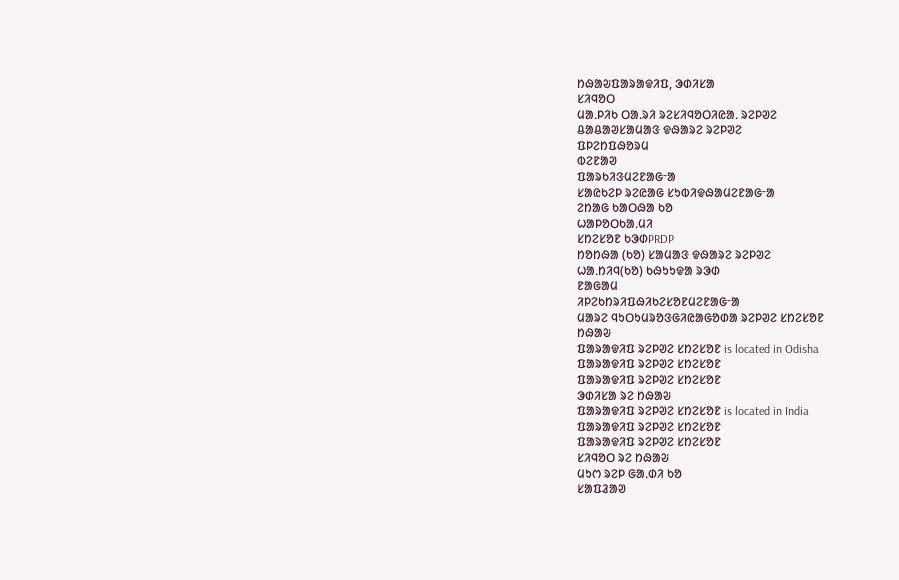ᱴᱷᱟᱶᱯᱟᱨᱟᱫᱤᱯ, ᱳᱰᱤᱥᱟ
ᱥᱤᱧᱚᱛ
ᱢᱟᱹᱞᱤᱠ ᱛᱟᱹᱨᱤ ᱨᱮᱥᱤᱧᱚᱛᱤᱭᱟᱹ ᱨᱮᱞᱣᱮ
ᱪᱟᱪᱟᱣᱥᱟᱢᱟᱝ ᱫᱷᱟᱨᱮ ᱨᱮᱞᱣᱮ
ᱯᱞᱮᱴᱯᱷᱚᱨᱢ
ᱵᱮᱱᱟᱣ
ᱯᱟᱨᱠᱤᱝᱢᱮᱱᱟᱜᱼᱟ
ᱥᱟᱭᱠᱮᱞ ᱨᱮᱭᱟᱜ ᱥᱩᱵᱤᱫᱷᱟᱢᱮᱱᱟᱜᱼᱟ
ᱮᱴᱟᱜ ᱠᱟᱛᱷᱟ ᱠᱚ
ᱦᱟᱞᱚᱛᱠᱟᱹᱢᱤ
ᱥᱴᱮᱥᱚᱱ ᱠᱳᱰPRDP
ᱴᱚᱴᱷᱟ (ᱠᱚ) ᱥᱟᱢᱟᱝ ᱫᱷᱟᱨᱮ ᱨᱮᱞᱣᱮ
ᱦᱟᱹᱴᱤᱧ(ᱠᱚ) ᱠᱷᱩᱩᱫᱟ ᱨᱳᱰ
ᱱᱟᱜᱟᱢ
ᱤᱞᱮᱠᱴᱨᱤᱯᱷᱤᱠᱮᱥᱚᱱᱢᱮᱱᱟᱜᱼᱟ
ᱢᱟᱨᱮ ᱧᱩᱛᱩᱢᱨᱚᱝᱜᱤᱭᱟᱜᱚᱰᱟ ᱨᱮᱞᱣᱮ ᱥᱴᱮᱥᱚᱱ
ᱴᱷᱟᱶ
ᱯᱟᱨᱟᱫᱤᱯ ᱨᱮᱞᱣᱮ ᱥᱴᱮᱥᱚᱱ is located in Odisha
ᱯᱟᱨᱟᱫᱤᱯ ᱨᱮᱞᱣᱮ ᱥᱴᱮᱥᱚᱱ
ᱯᱟᱨᱟᱫᱤᱯ ᱨᱮᱞᱣᱮ ᱥᱴᱮᱥᱚᱱ
ᱳᱰᱤᱥᱟ ᱨᱮ ᱴᱷᱟᱶ
ᱯᱟᱨᱟᱫᱤᱯ ᱨᱮᱞᱣᱮ ᱥᱴᱮᱥᱚᱱ is located in India
ᱯᱟᱨᱟᱫᱤᱯ ᱨᱮᱞᱣᱮ ᱥᱴᱮᱥᱚᱱ
ᱯᱟᱨᱟᱫᱤᱯ ᱨᱮᱞᱣᱮ ᱥᱴᱮᱥᱚᱱ
ᱥᱤᱧᱚᱛ ᱨᱮ ᱴᱷᱟᱶ
ᱢᱩᱬ ᱨᱮᱞ ᱜᱟᱹᱰᱤ ᱠᱚ
ᱥᱟᱯᱲᱟᱣ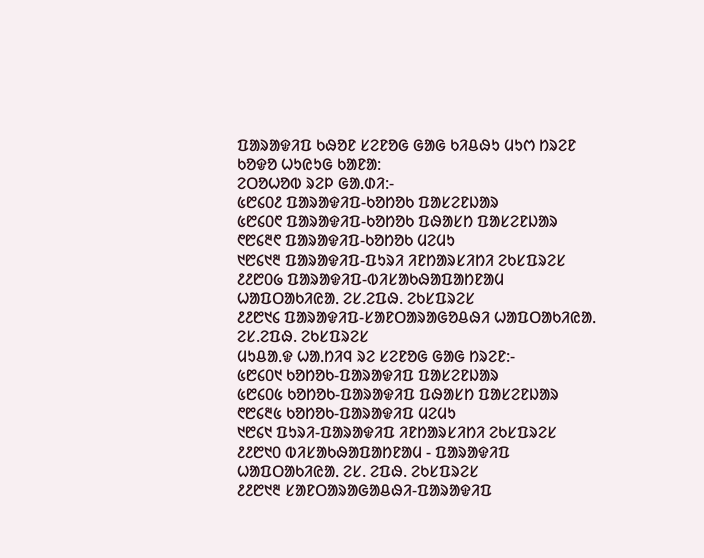ᱯᱟᱨᱟᱫᱤᱯ ᱠᱷᱚᱱ ᱥᱮᱱᱚᱜ ᱜᱟᱜ ᱠᱤᱪᱷᱩ ᱢᱩᱬ ᱴᱨᱮᱱ ᱠᱚᱫᱚ ᱦᱩᱭᱩᱜ ᱠᱟᱱᱟ:
ᱮᱛᱚᱦᱚᱵ ᱨᱮᱞ ᱜᱟᱹᱰᱤ:-
᱕᱘᱔᱐᱒ ᱯᱟᱨᱟᱫᱤᱯ-ᱠᱚᱴᱚᱠ ᱯᱟᱥᱮᱱᱡᱟᱨ
᱕᱘᱔᱐᱖ ᱯᱟᱨᱟᱫᱤᱯ-ᱠᱚᱴᱚᱠ ᱯᱷᱟᱥᱴ ᱯᱟᱥᱮᱱᱡᱟᱨ
᱖᱘᱔᱓᱖ ᱯᱟᱨᱟᱫᱤᱯ-ᱠᱚᱴᱚᱠ ᱢᱮᱢᱩ
᱑᱘᱔᱑᱓ ᱯᱟᱨᱟᱫᱤᱯ-ᱯᱩᱨᱤ ᱤᱱᱴᱟᱨᱥᱤᱴᱤ ᱮᱠᱥᱯᱨᱮᱥ
᱒᱒᱘᱐᱙ ᱯᱟᱨᱟᱫᱤᱯ-ᱵᱤᱥᱟᱠᱷᱟᱯᱟᱴᱱᱟᱢ ᱦᱟᱯᱛᱟᱠᱤᱭᱟᱹ ᱮᱥ.ᱮᱯᱷ. ᱮᱠᱥᱯᱨᱮᱥ
᱒᱒᱘᱑᱔ ᱯᱟᱨᱟᱫᱤᱯ-ᱥᱟᱱᱛᱟᱨᱟᱜᱚᱪᱷᱤ ᱦᱟᱯᱛᱟᱠᱤᱭᱟᱹ ᱮᱥ.ᱮᱯᱷ. ᱮᱠᱥᱯᱨᱮᱥ
ᱢᱩᱪᱟᱹᱫ ᱦᱟᱹᱴᱤᱧ ᱨᱮ ᱥᱮᱱᱚᱜ ᱜᱟᱜ ᱴᱨᱮᱱ:-
᱕᱘᱔᱐᱑ ᱠᱚᱴᱚᱠ-ᱯᱟᱨᱟᱫᱤᱯ ᱯᱟᱥᱮᱱᱡᱟᱨ
᱕᱘᱔᱐᱕ ᱠᱚᱴᱚᱠ-ᱯᱟᱨᱟᱫᱤᱯ ᱯᱷᱟᱥᱴ ᱯᱟᱥᱮᱱᱡᱟᱨ
᱖᱘᱔᱓᱕ ᱠᱚᱴᱚᱠ-ᱯᱟᱨᱟᱫᱤᱯ ᱢᱮᱢᱩ
᱑᱘᱔᱑ ᱯᱩᱨᱤ-ᱯᱟᱨᱟᱫᱤᱯ ᱤᱱᱴᱟᱨᱥᱤᱴᱤ ᱮᱠᱥᱯᱨᱮᱥ
᱒᱒᱘᱑᱐ ᱵᱤᱥᱟᱠᱷᱟᱯᱟᱴᱱᱟᱢ - ᱯᱟᱨᱟᱫᱤᱯ ᱦᱟᱯᱛᱟᱠᱤᱭᱟᱹ ᱮᱥ. ᱮᱯᱷ. ᱮᱠᱥᱯᱨᱮᱥ
᱒᱒᱘᱑᱓ ᱥᱟᱱᱛᱟᱨᱟᱜᱟᱪᱷᱤ-ᱯᱟᱨᱟᱫᱤᱯ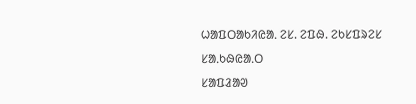ᱦᱟᱯᱛᱟᱠᱤᱭᱟᱹ ᱮᱥ. ᱮᱯᱷ. ᱮᱠᱥᱯᱨᱮᱥ
ᱥᱟᱹᱠᱷᱭᱟᱹᱛ
ᱥᱟᱯᱲᱟᱣ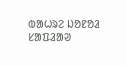ᱵᱟᱦᱨᱮ ᱡᱚᱱᱚᱲ
ᱥᱟᱯᱲᱟᱣ